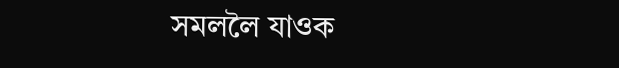সমললৈ যাওক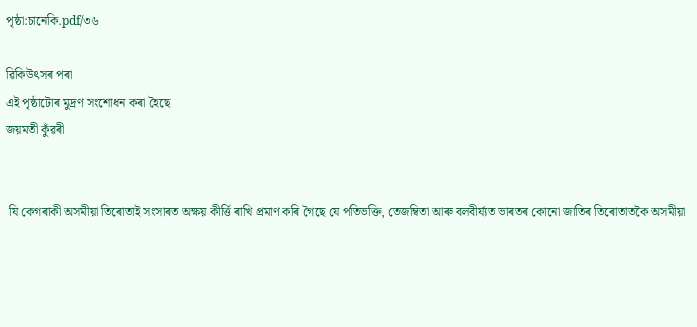পৃষ্ঠা:চানেকি.pdf/৩৬

ৱিকিউৎসৰ পৰা
এই পৃষ্ঠাটোৰ মুদ্ৰণ সংশোধন কৰা হৈছে
জয়মতী কুঁৱৰী


 যি কেগৰাকী অসমীয়া তিৰোতাই সংসাৰত অক্ষয় কীৰ্ত্তি ৰাখি প্ৰমাণ কৰি গৈছে যে পতিভক্তি, তেজম্বিতা আৰু বলবীৰ্য্যত ভাৰতৰ কোনো জাতিৰ তিৰোতাতকৈ অসমীয়া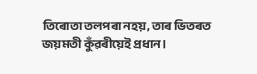তিৰোতা তলপৰা নহয়, তাৰ ভিতৰত জয়মতী কুঁৱৰীয়েই প্রধান।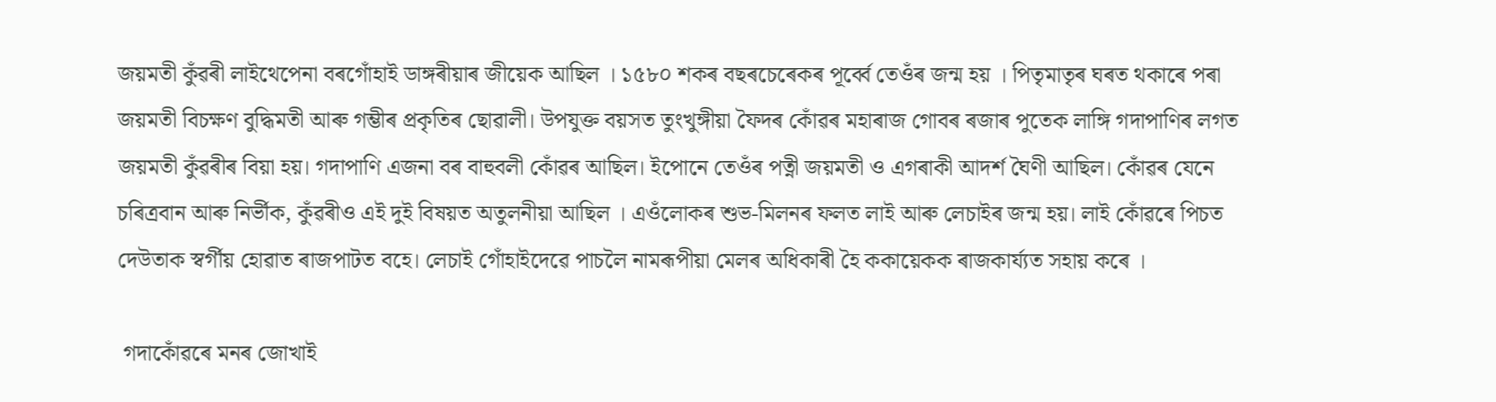জয়মতী কুঁৱৰী লাইথেপেনা বৰগোঁহাই ডাঙ্গৰীয়াৰ জীয়েক আছিল । ১৫৮০ শকৰ বছৰচেৰেকৰ পূৰ্ব্বে তেওঁৰ জন্ম হয় । পিতৃমাতৃৰ ঘৰত থকাৰে পৰা জয়মতী বিচক্ষণ বুদ্ধিমতী আৰু গম্ভীৰ প্ৰকৃতিৰ ছোৱালী। উপযুক্ত বয়সত তুংখুঙ্গীয়া ফৈদৰ কোঁৱৰ মহাৰাজ গোবৰ ৰজাৰ পুতেক লাঙ্গি গদাপাণিৰ লগত জয়মতী কুঁৱৰীৰ বিয়া হয়। গদাপাণি এজনা বৰ বাহুবলী কোঁৱৰ আছিল। ইপোনে তেওঁৰ পত্নী জয়মতী ও এগৰাকী আদর্শ ঘৈণী আছিল। কোঁৱৰ যেনে চৰিত্ৰবান আৰু নিৰ্ভীক, কুঁৱৰীও এই দুই বিষয়ত অতুলনীয়া আছিল । এওঁলোকৰ শুভ-মিলনৰ ফলত লাই আৰু লেচাইৰ জন্ম হয়। লাই কোঁৱৰে পিচত দেউতাক স্বৰ্গীয় হোৱাত ৰাজপাটত বহে। লেচাই গোঁহাইদেৱে পাচলৈ নামৰূপীয়া মেলৰ অধিকাৰী হৈ ককায়েকক ৰাজকাৰ্য্যত সহায় কৰে ।

 গদাকোঁৱৰে মনৰ জোখাই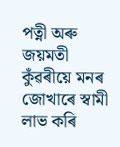পত্নী অৰু জয়মতী কুঁৱৰীয়ে মনৰ জোখাৰে স্বামী লাভ কৰি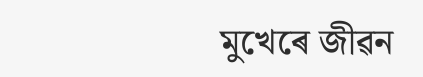মুখেৰে জীৱন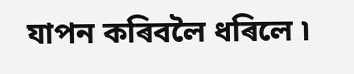যাপন কৰিবলৈ ধৰিলে ৷